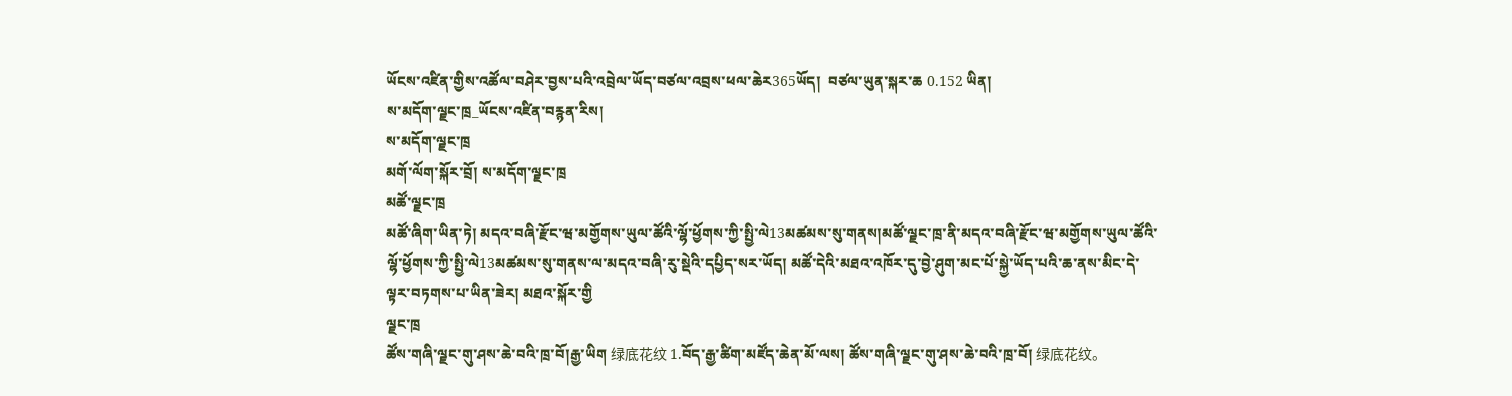ཡོངས་འཛིན་གྱིས་འཚོལ་བཤེར་བྱས་པའི་འབྲེལ་ཡོད་བཙལ་འབྲས་ཕལ་ཆེར365ཡོད།  བཙལ་ཡུན་སྐར་ཆ 0.152 ཡིན།
ས་མདོག་ལྗང་ཁྲ_ཡོངས་འཛིན་བརྙན་རིས།
ས་མདོག་ལྗང་ཁྲ
མགོ་ལོག་སྐོར་བྲོ། ས་མདོག་ལྗང་ཁྲ
མཚོ་ལྗང་ཁྲ
མཚོ་ཞིག་ཡིན་ཏེ། མདའ་བཞི་རྫོང་ཝ་མགྱོགས་ཡུལ་ཚོའི་ལྷོ་ཕྱོགས་ཀྱི་སྤྱི་ལེ13མཚམས་སུ་གནས།མཚོ་ལྗང་ཁྲ་ནི་མདའ་བཞི་རྫོང་ཝ་མགྱོགས་ཡུལ་ཚོའི་ལྷོ་ཕྱོགས་ཀྱི་སྤྱི་ལེ13མཚམས་སུ་གནས་ལ་མདའ་བཞི་རུ་སྡེའི་དཔྱིད་སར་ཡོད། མཚོ་དེའི་མཐའ་འཁོར་དུ་བྱེ་ཤུག་མང་པོ་སྐྱེ་ཡོད་པའི་ཆ་ནས་མིང་དེ་ལྟར་བཏགས་པ་ཡིན་ཟེར། མཐའ་སྐོར་གྱི
ལྗང་ཁྲ
ཚོས་གཞི་ལྗང་གུ་ཤས་ཆེ་བའི་ཁྲ་བོ།རྒྱ་ཡིག 绿底花纹 1.བོད་རྒྱ་ཚིག་མཛོད་ཆེན་མོ་ལས། ཚོས་གཞི་ལྗང་གུ་ཤས་ཆེ་བའི་ཁྲ་བོ། 绿底花纹。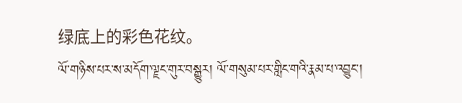绿底上的彩色花纹。
ལོ་གཉིས་པར་ས་མདོག་ལྗང་གུར་བསྒྱུར། ལོ་གསུམ་པར་གླིང་གའི་རྣམ་པ་འབྱུང་།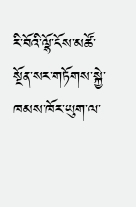རི་བོའི་ལྷོ་ངོས་མཚོ་སྔོན་སར་གཏོགས་སྐྱེ་ཁམས་ཁོར་ཡུག་ལ་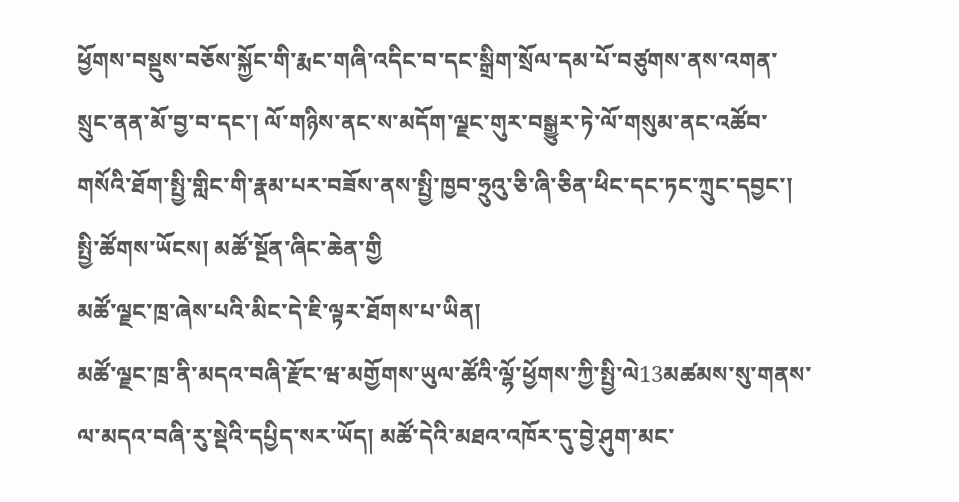ཕྱོགས་བསྡུས་བཅོས་སྐྱོང་གི་རྨང་གཞི་འདིང་བ་དང་སྒྲིག་སྲོལ་དམ་པོ་བཙུགས་ནས་འགན་སྲུང་ནན་མོ་བྱ་བ་དང་། ལོ་གཉིས་ནང་ས་མདོག་ལྗང་གུར་བསྒྱུར་ཏེ་ལོ་གསུམ་ནང་འཚོབ་གསོའི་ཐོག་སྤྱི་གླིང་གི་རྣམ་པར་བཟོས་ནས་སྤྱི་ཁྱབ་ཧྲུའུ་ཅི་ཞི་ཅིན་ཕིང་དང་ཏང་ཀྲུང་དབྱང་། སྤྱི་ཚོགས་ཡོངས། མཚོ་སྔོན་ཞིང་ཆེན་གྱི
མཚོ་ལྗང་ཁྲ་ཞེས་པའི་མིང་དེ་ཇི་ལྟར་ཐོགས་པ་ཡིན།
མཚོ་ལྗང་ཁྲ་ནི་མདའ་བཞི་རྫོང་ཝ་མགྱོགས་ཡུལ་ཚོའི་ལྷོ་ཕྱོགས་ཀྱི་སྤྱི་ལེ13མཚམས་སུ་གནས་ལ་མདའ་བཞི་རུ་སྡེའི་དཔྱིད་སར་ཡོད། མཚོ་དེའི་མཐའ་འཁོར་དུ་བྱེ་ཤུག་མང་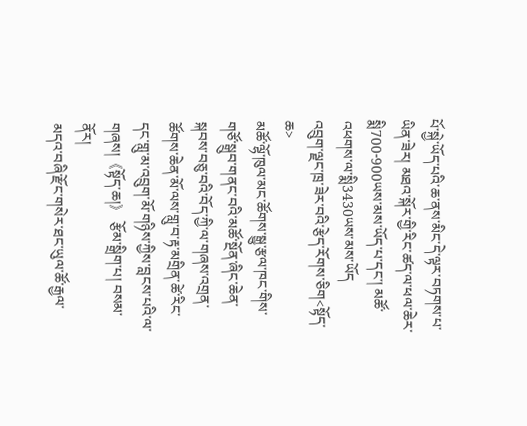པོ་སྐྱེ་ཡོད་པའི་ཆ་ནས་མིང་དེ་ལྟར་བཏགས་པ་ཡིན་ཟེར། མཐའ་སྐོར་གྱི་རིང་ཚད་ལ་ཕལ་ཆེར་སྨི700-900ཡས་མས་ཡོད་པ་དང་། མཚོ་འཕགས་ལ་སྨི3430ཡས་མས་ཡོད
འབྲུག་ལྗང་ཁྲ་ཟེར་བའི་རྩེད་རོགས་ཅིག<སྟོད་ཆ>
མཚོ་ལྷོ་ཁུལ་མང་ཚོགས་སྒྱུ་རྩལ་ཁང་གིས་གཙོ་སྒྲུབ་གནང་བའི་མཚོ་སྔོན་ཞིང་ཆེན་སྐབས་བཅུ་བའི་བོད་ཀྱི་ལ་གཞས་འགྲན་ཚོགས་ཆེན་མོ་ལས་གླུ་བ་རྟ་མགྲིན་ཚེ་རིང་དང་གླུ་མ་འབྲུག་མོ་གཉིས་ཀྱིས་བླངས་པའི་ལ་གཞས།《སྟོད་ཆ།》 རྩོམ་སྒྲིག་པ། བསམ་ནོར།
མདའ་བཞི་རྫོང་གསེར་ཐང་ཡུལ་ཚོ་རྒྱལ་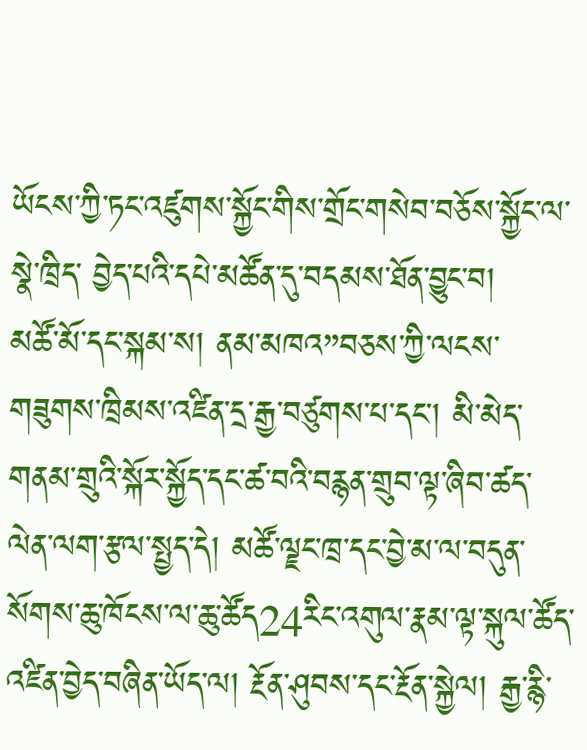ཡོངས་ཀྱི་ཏང་འཛུགས་སྐྱོང་གིས་གྲོང་གསེབ་བཅོས་སྐྱོང་ལ་སྣེ་ཁྲིད་ བྱེད་པའི་དཔེ་མཚོན་དུ་བདམས་ཐོན་བྱུང་བ།
མཚོ་མོ་དང་སྐམ་ས། ནམ་མཁའ”བཅས་ཀྱི་ལངས་གཟུགས་ཁྲིམས་འཛིན་དྲ་རྒྱ་བཙུགས་པ་དང་། མི་མེད་གནམ་གྲུའི་སྐོར་སྐྱོད་དང་ཚ་བའི་བརྙན་གྲུབ་ལྟ་ཞིབ་ཚད་ལེན་ལག་རྩལ་སྤྱད་དེ། མཚོ་ལྗང་ཁྲ་དང་བྱེ་མ་ལ་བདུན་སོགས་ཆུ་ཁོངས་ལ་ཆུ་ཚོད24རིང་འགུལ་རྣམ་ལྟ་སྐུལ་ཚོད་འཛིན་བྱེད་བཞིན་ཡོད་ལ། རྔོན་ཤུབས་དང་རྔོན་སྐྱེལ། རྒྱ་རྙི་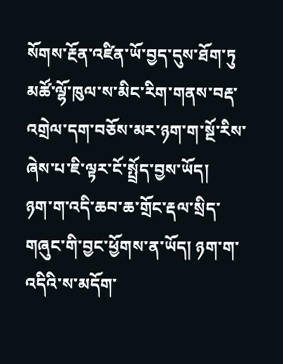སོགས་རྔོན་འཛིན་ཡོ་བྱད་དུས་ཐོག་ཏུ
མཚོ་ལྷོ་ཁུལ་ས་མིང་རིག་གནས་བརྡ་འགྲེལ་དག་བཅོས་མར་ཉག་ག་སྔོ་རིས་ཞེས་པ་ཇི་ལྟར་ངོ་སྤྲོད་བྱས་ཡོད།
ཉག་ག་འདི་ཆབ་ཆ་གྲོང་རྡལ་སྲིད་གཞུང་གི་བྱང་ཕྱོགས་ན་ཡོད། ཉག་ག་འདིའི་ས་མདོག་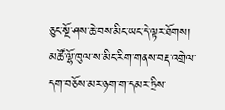ཅུང་སྔོ་ཤས་ཆེ་བས་མིང་ཡང་དེ་ལྟར་ཐོགས།
མཚོ་ལྷོ་ཁུལ་ས་མིང་རིག་གནས་བརྡ་འགྲེལ་དག་བཅོས་མར་ཉག་ག་དམར་ཏྲིས་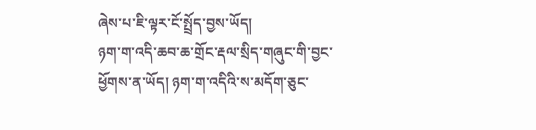ཞེས་པ་ཇི་ལྟར་ངོ་སྤྲོད་བྱས་ཡོད།
ཉག་ག་འདི་ཆབ་ཆ་གྲོང་རྡལ་སྲིད་གཞུང་གི་བྱང་ཕྱོགས་ན་ཡོད། ཉག་ག་འདིའི་ས་མདོག་ཅུང་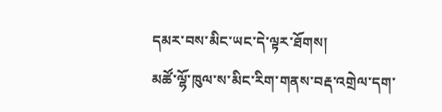དམར་བས་མིང་ཡང་དེ་ལྟར་ཐོགས།
མཚོ་ལྷོ་ཁུལ་ས་མིང་རིག་གནས་བརྡ་འགྲེལ་དག་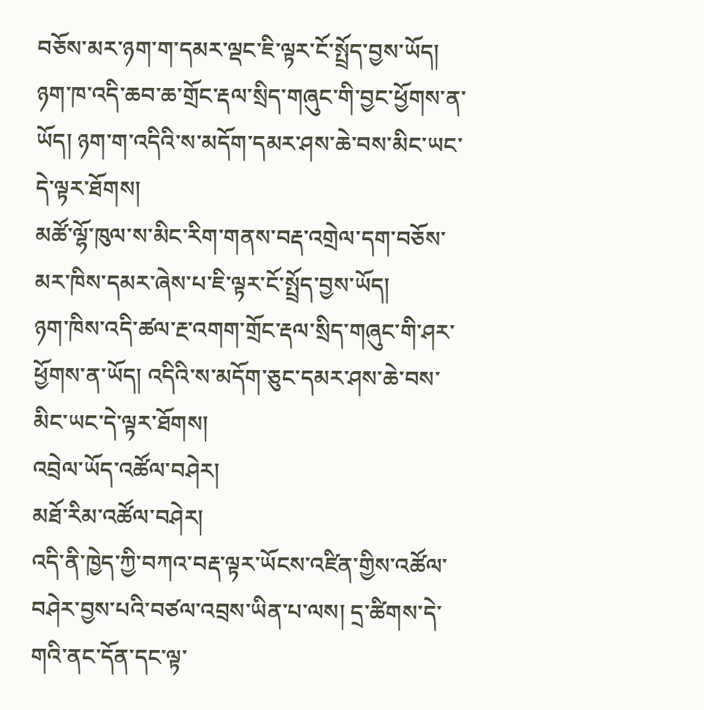བཅོས་མར་ཉག་ག་དམར་ལྡང་ཇི་ལྟར་ངོ་སྤྲོད་བྱས་ཡོད།
ཉག་ཁ་འདི་ཆབ་ཆ་གྲོང་རྡལ་སྲིད་གཞུང་གི་བྱང་ཕྱོགས་ན་ཡོད། ཉག་ག་འདིའི་ས་མདོག་དམར་ཤས་ཆེ་བས་མིང་ཡང་དེ་ལྟར་ཐོགས།
མཚོ་ལྷོ་ཁུལ་ས་མིང་རིག་གནས་བརྡ་འགྲེལ་དག་བཅོས་མར་ཁིས་དམར་ཞེས་པ་ཇི་ལྟར་ངོ་སྤྲོད་བྱས་ཡོད།
ཉག་ཁིས་འདི་ཚལ་རྔ་འགག་གྲོང་རྡལ་སྲིད་གཞུང་གི་ཤར་ཕྱོགས་ན་ཡོད། འདིའི་ས་མདོག་ཅུང་དམར་ཤས་ཆེ་བས་མིང་ཡང་དེ་ལྟར་ཐོགས།
འབྲེལ་ཡོད་འཚོལ་བཤེར།
མཐོ་རིམ་འཚོལ་བཤེར།
འདི་ནི་ཁྱེད་ཀྱི་བཀའ་བརྡ་ལྟར་ཡོངས་འཛིན་གྱིས་འཚོལ་བཤེར་བྱས་པའི་བཙལ་འབྲས་ཡིན་པ་ལས། དྲ་ཚིགས་དེ་གའི་ནང་དོན་དང་ལྟ་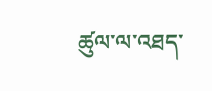ཚུལ་ལ་འཐད་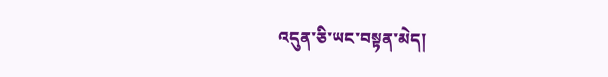འདུན་ཅི་ཡང་བསྟན་མེད།